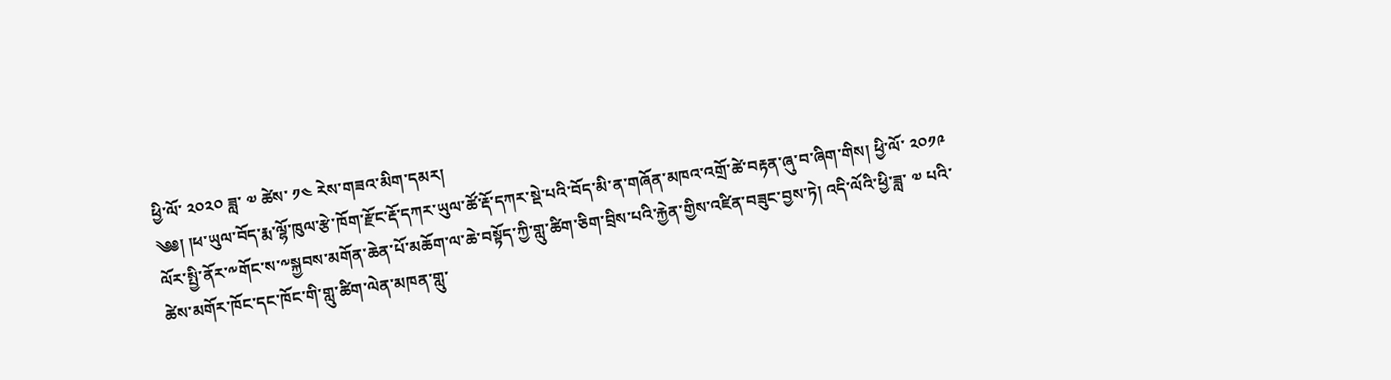ཕྱི་ལོ་ ༢༠༢༠ ཟླ་ ༧ ཚེས་ ༡༤ རེས་གཟའ་མིག་དམར།
༄༅། །ཕ་ཡུལ་བོད་རྨ་ལྷོ་ཁུལ་རྩེ་ཁོག་རྫོང་རྡོ་དཀར་ཡུལ་ཚོ་རྡོ་དཀར་སྡེ་པའི་བོད་མི་ན་གཞོན་མཁའ་འགྲོ་ཚེ་བརྟན་ཞུ་བ་ཞིག་གིས། ཕྱི་ལོ་ ༢༠༡༩ ལོར་སྤྱི་ནོར་༸གོང་ས་༸སྐྱབས་མགོན་ཆེན་པོ་མཆོག་ལ་ཆེ་བསྟོད་ཀྱི་གླུ་ཚིག་ཅིག་བྲིས་པའི་རྐྱེན་གྱིས་འཛིན་བཟུང་བྱས་ཏེ། འདི་ལོའི་ཕྱི་ཟླ་ ༧ པའི་ཚེས་མགོར་ཁོང་དང་ཁོང་གི་གླུ་ཚིག་ལེན་མཁན་གླུ་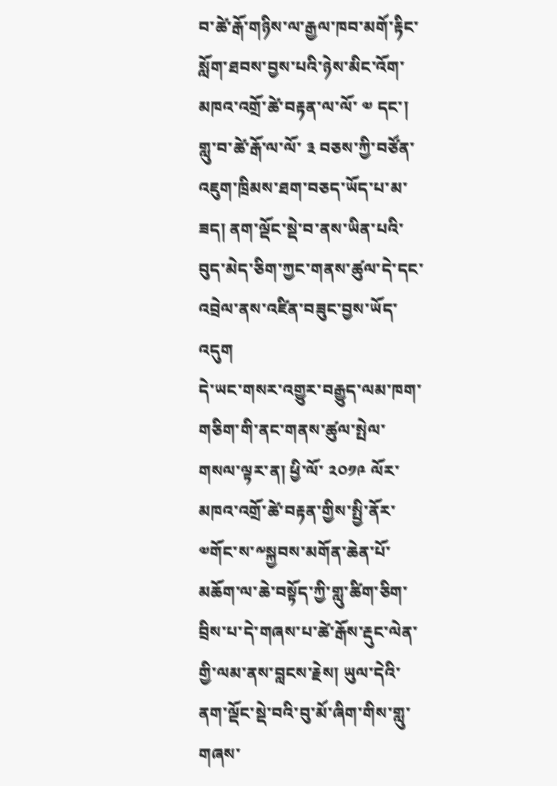བ་ཚེ་རྒོ་གཉིས་ལ་རྒྱལ་ཁབ་མགོ་རྟིང་སློག་ཐབས་བྱས་པའི་ཉེས་མིང་འོག་མཁའ་འགྲོ་ཚེ་བརྟན་ལ་ལོ་ ༧ དང་། གླུ་བ་ཚེ་རྒོ་ལ་ལོ་ ༣ བཅས་ཀྱི་བཙོན་འཇུག་ཁྲིམས་ཐག་བཅད་ཡོད་པ་མ་ཟད། ནག་ལྡོང་སྡེ་བ་ནས་ཡིན་པའི་བུད་མེད་ཅིག་ཀྱང་གནས་ཚུལ་དེ་དང་འབྲེལ་ནས་འཛིན་བཟུང་བྱས་ཡོད་འདུག
དེ་ཡང་གསར་འགྱུར་བརྒྱུད་ལམ་ཁག་གཅིག་གི་ནང་གནས་ཚུལ་སྤེལ་གསལ་ལྟར་ན། ཕྱི་ལོ་ ༢༠༡༩ ལོར་མཁའ་འགྲོ་ཚེ་བརྟན་གྱིས་སྤྱི་ནོར་༧གོང་ས་༸སྐྱབས་མགོན་ཆེན་པོ་མཆོག་ལ་ཆེ་བསྟོད་ཀྱི་གླུ་ཚིག་ཅིག་བྲིས་པ་དེ་གཞས་པ་ཚེ་རྒོས་རྡུང་ལེན་གྱི་ལམ་ནས་བླངས་རྗེས། ཡུལ་དེའི་ནག་ལྡོང་སྡེ་བའི་བུ་མོ་ཞིག་གིས་གླུ་གཞས་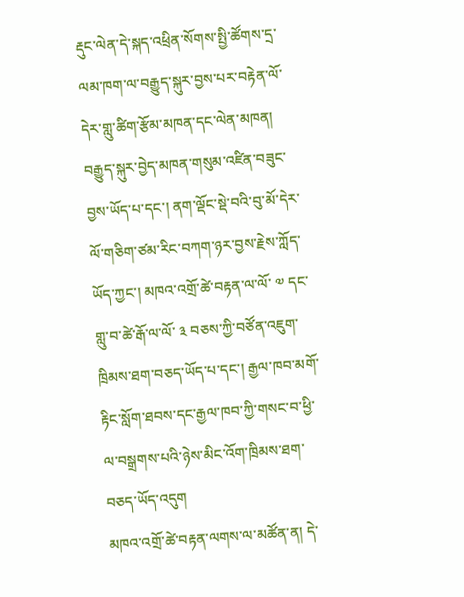རྡུང་ལེན་དེ་སྐད་འཕྲིན་སོགས་སྤྱི་ཚོགས་དྲ་ལམ་ཁག་ལ་བརྒྱུད་སྐུར་བྱས་པར་བརྟེན་ལོ་དེར་གླུ་ཚིག་རྩོམ་མཁན་དང་ལེན་མཁན། བརྒྱུད་སྐུར་བྱེད་མཁན་གསུམ་འཛིན་བཟུང་བྱས་ཡོད་པ་དང་། ནག་ལྡོང་སྡེ་བའི་བུ་མོ་དེར་ལོ་གཅིག་ཙམ་རིང་བཀག་ཉར་བྱས་རྗེས་ཀློད་ཡོད་ཀྱང་། མཁའ་འགྲོ་ཚེ་བརྟན་ལ་ལོ་ ༧ དང་གླུ་བ་ཚེ་རྒོ་ལ་ལོ་ ༣ བཅས་ཀྱི་བཙོན་འཇུག་ཁྲིམས་ཐག་བཅད་ཡོད་པ་དང་། རྒྱལ་ཁབ་མགོ་རྟིང་སློག་ཐབས་དང་རྒྱལ་ཁབ་ཀྱི་གསང་བ་ཕྱི་ལ་བསྒྲགས་པའི་ཉེས་མིང་འོག་ཁྲིམས་ཐག་བཅད་ཡོད་འདུག
མཁའ་འགྲོ་ཚེ་བརྟན་ལགས་ལ་མཚོན་ན། དེ་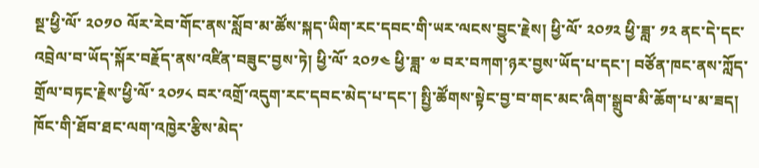སྔ་ཕྱི་ལོ་ ༢༠༡༠ ལོར་རེབ་གོང་ནས་སློབ་མ་ཚོས་སྐད་ཡིག་རང་དབང་གི་ཡར་ལངས་བྱུང་རྗེས། ཕྱི་ལོ་ ༢༠༡༢ ཕྱི་ཟླ་ ༡༢ ནང་དེ་དང་འབྲེལ་བ་ཡོད་སྐོར་བརྗོད་ནས་འཛིན་བཟུང་བྱས་ཏེ། ཕྱི་ལོ་ ༢༠༡༤ ཕྱི་ཟླ་ ༧ བར་བཀག་ཉར་བྱས་ཡོད་པ་དང་། བཙོན་ཁང་ནས་ཀློད་གྲོལ་བཏང་རྗེས་ཕྱི་ལོ་ ༢༠༡༨ བར་འགྲོ་འདུག་རང་དབང་མེད་པ་དང་། སྤྱི་ཚོགས་སྟེང་བྱ་བ་གང་མང་ཞིག་སྒྲུབ་མི་ཆོག་པ་མ་ཟད། ཁོང་གི་ཐོབ་ཐང་ལག་འཁྱེར་རྩིས་མེད་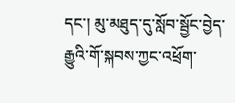དང་། མུ་མཐུད་དུ་སློབ་སྦྱོང་བྱེད་རྒྱུའི་གོ་སྐབས་ཀྱང་འཕྲོག་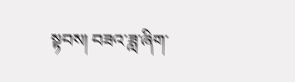སྟབས། བཟའ་ཟླ་ཞིག་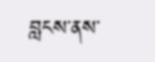བླངས་ནས་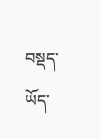བསྡད་ཡོད་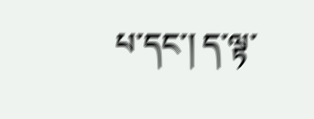པ་དང་། ད་ལྟ་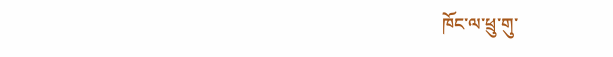ཁོང་ལ་ཕྲུ་གུ་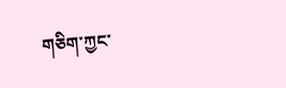གཅིག་ཀྱང་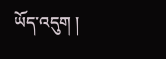ཡོད་འདུག །